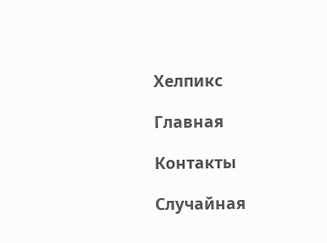Хелпикс

Главная

Контакты

Случайная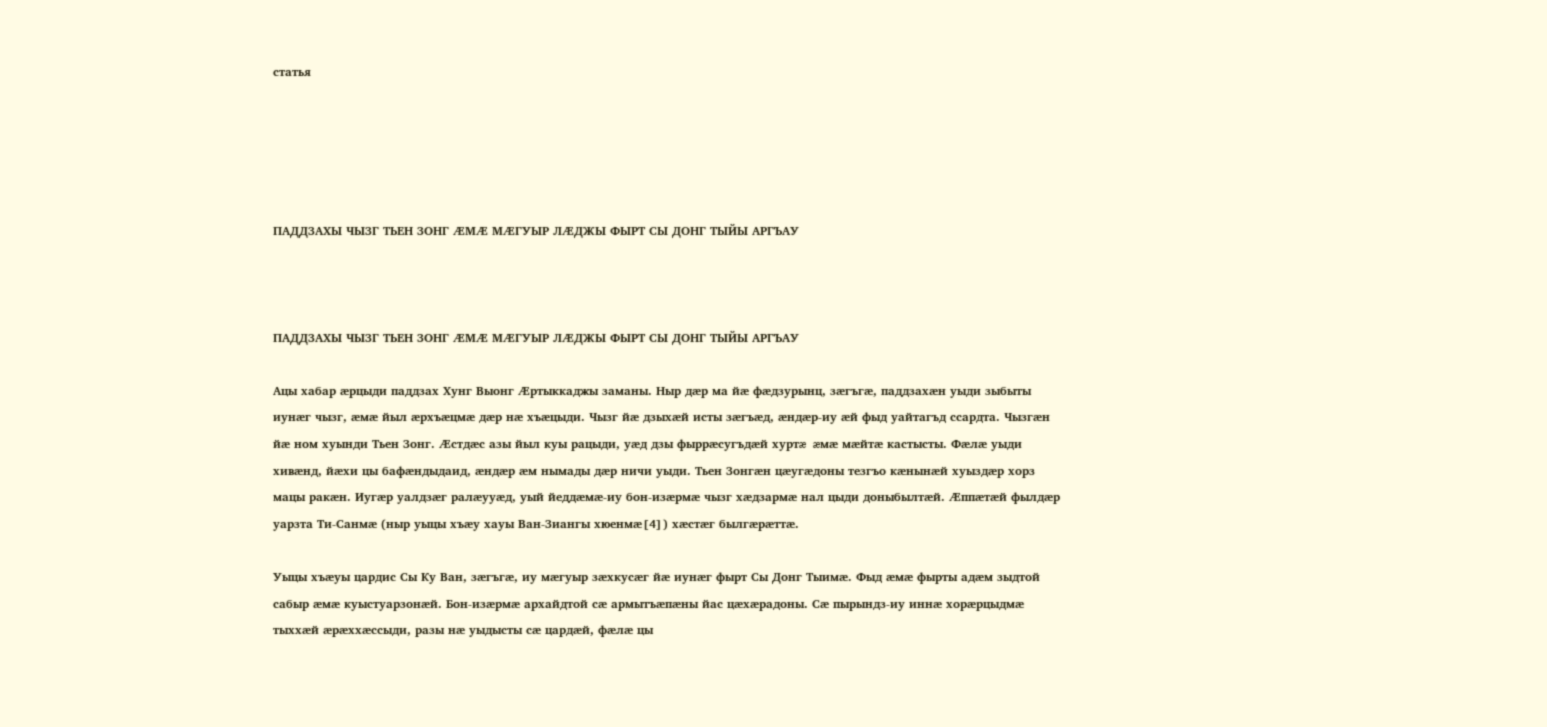статья





ПАДДЗАХЫ ЧЫЗГ ТЬЕН ЗОНГ ÆМÆ МÆГУЫР ЛÆДЖЫ ФЫРТ СЫ ДОНГ ТЫЙЫ АРГЪАУ



ПАДДЗАХЫ ЧЫЗГ ТЬЕН ЗОНГ ÆМÆ МÆГУЫР ЛÆДЖЫ ФЫРТ СЫ ДОНГ ТЫЙЫ АРГЪАУ

Ацы хабар æрцыди паддзах Хунг Выонг Æртыккаджы заманы. Ныр дæр ма йæ фæдзурынц, зæгъгæ, паддзахæн уыди зыбыты иунæг чызг, æмæ йыл æрхъæцмæ дæр нæ хъæцыди. Чызг йæ дзыхæй исты зæгъæд, æндæр-иу æй фыд уайтагъд ссардта. Чызгæн йæ ном хуынди Тьен Зонг. Æстдæс азы йыл куы рацыди, уæд дзы фыррæсугъдæй хуртæ æмæ мæйтæ кастысты. Фæлæ уыди хивæнд, йæхи цы бафæндыдаид, æндæр æм нымады дæр ничи уыди. Тьен Зонгæн цæугæдоны тезгъо кæнынæй хуыздæр хорз мацы ракæн. Иугæр уалдзæг ралæууæд, уый йеддæмæ-иу бон-изæрмæ чызг хæдзармæ нал цыди доныбылтæй. Æппæтæй фылдæр уарзта Ти-Санмæ (ныр уыцы хъæу хауы Ван-Зиангы хюенмæ[4]) хæстæг былгæрæттæ.

Уыцы хъæуы цардис Сы Ку Ван, зæгъгæ, иу мæгуыр зæхкусæг йæ иунæг фырт Сы Донг Тыимæ. Фыд æмæ фырты адæм зыдтой сабыр æмæ куыстуарзонæй. Бон-изæрмæ архайдтой сæ армытъæпæны йас цæхæрадоны. Сæ пырындз-иу иннæ хорæрцыдмæ тыххæй æрæххæссыди, разы нæ уыдысты сæ цардæй, фæлæ цы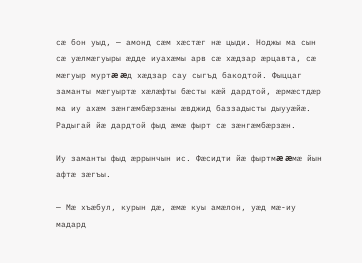сæ бон уыд, — амонд сæм хæстæг нæ цыди. Ноджы ма сын сæ уæлмæгуыры æдде иуахæмы арв сæ хæдзар æрцавта, сæ мæгуыр муртæ æд хæдзар сау сыгъд бакодтой. Фыццаг заманты мæгуыртæ хæлæфты бæсты кæй дардтой, æрмæстдæр ма иу ахæм зæнгæмбæрзæны æвджид баззадысты дыууæйæ. Радыгай йæ дардтой фыд æмæ фырт сæ зæнгæмбæрзæн.

Иу заманты фыд æррынчын ис. Фæсидти йæ фыртмæ æмæ йын афтæ зæгъы.

— Мæ хъæбул, курын дæ, æмæ куы амæлон, уæд мæ-иу мадард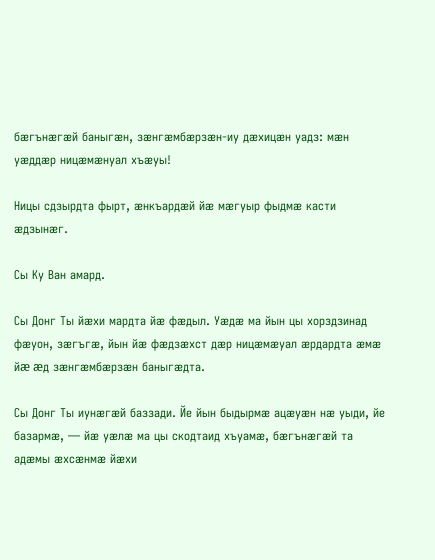бæгънæгæй баныгæн, зæнгæмбæрзæн-иу дæхицæн уадз: мæн уæддæр ницæмæнуал хъæуы!

Ницы сдзырдта фырт, æнкъардæй йæ мæгуыр фыдмæ касти æдзынæг.

Сы Ку Ван амард.

Сы Донг Ты йæхи мардта йæ фæдыл. Уæдæ ма йын цы хорздзинад фæуон, зæгъгæ, йын йæ фæдзæхст дæр ницæмæуал æрдардта æмæ йæ æд зæнгæмбæрзæн баныгæдта.

Сы Донг Ты иунæгæй баззади. Йе йын быдырмæ ацæуæн нæ уыди, йе базармæ, — йæ уæлæ ма цы скодтаид хъуамæ, бæгънæгæй та адæмы æхсæнмæ йæхи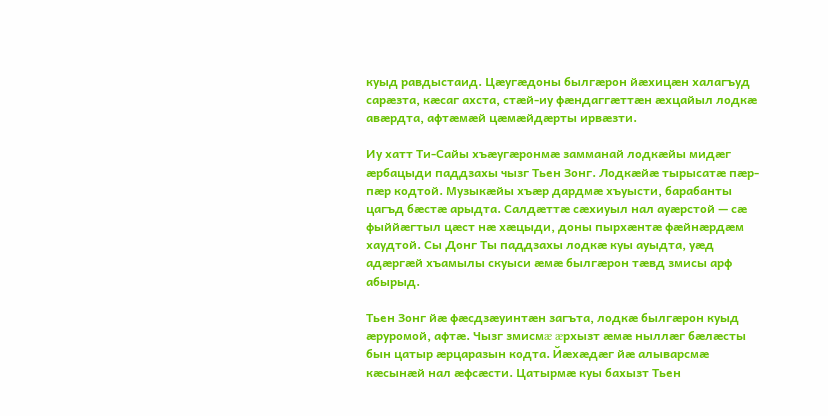куыд равдыстаид. Цæугæдоны былгæрон йæхицæн халагъуд сарæзта, кæсаг ахста, стæй-иу фæндаггæттæн æхцайыл лодкæ авæрдта, афтæмæй цæмæйдæрты ирвæзти.

Иу хатт Ти-Сайы хъæугæронмæ замманай лодкæйы мидæг æрбацыди паддзахы чызг Тьен Зонг. Лодкæйæ тырысатæ пæр-пæр кодтой. Музыкæйы хъæр дардмæ хъуысти, барабанты цагъд бæстæ арыдта. Салдæттæ сæхиуыл нал ауæрстой — сæ фыййæгтыл цæст нæ хæцыди, доны пырхæнтæ фæйнæрдæм хаудтой. Сы Донг Ты паддзахы лодкæ куы ауыдта, уæд адæргæй хъамылы скуыси æмæ былгæрон тæвд змисы арф абырыд.

Тьен Зонг йæ фæсдзæуинтæн загъта, лодкæ былгæрон куыд æруромой, афтæ. Чызг змисмæ æрхызт æмæ ныллæг бæлæсты бын цатыр æрцаразын кодта. Йæхæдæг йæ алыварсмæ кæсынæй нал æфсæсти. Цатырмæ куы бахызт Тьен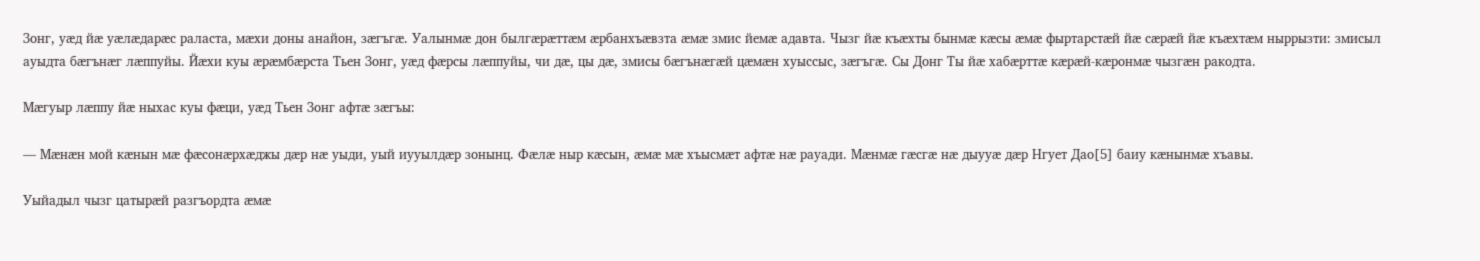Зонг, уæд йæ уæлæдарæс раласта, мæхи доны анайон, зæгъгæ. Уалынмæ дон былгæрæттæм æрбанхъæвзта æмæ змис йемæ адавта. Чызг йæ къæхты бынмæ кæсы æмæ фыртарстæй йæ сæрæй йæ къæхтæм ныррызти: змисыл ауыдта бæгънæг лæппуйы. Йæхи куы æрæмбæрста Тьен Зонг, уæд фæрсы лæппуйы, чи дæ, цы дæ, змисы бæгънæгæй цæмæн хуыссыс, зæгъгæ. Сы Донг Ты йæ хабæрттæ кæрæй-кæронмæ чызгæн ракодта.

Мæгуыр лæппу йæ ныхас куы фæци, уæд Тьен Зонг афтæ зæгъы:

— Мæнæн мой кæнын мæ фæсонæрхæджы дæр нæ уыди, уый иууылдæр зонынц. Фæлæ ныр кæсын, æмæ мæ хъысмæт афтæ нæ рауади. Мæнмæ гæсгæ нæ дыууæ дæр Нгует Дао[5] баиу кæнынмæ хъавы.

Уыйадыл чызг цатырæй разгъордта æмæ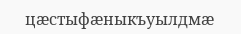цæстыфæныкъуылдмæ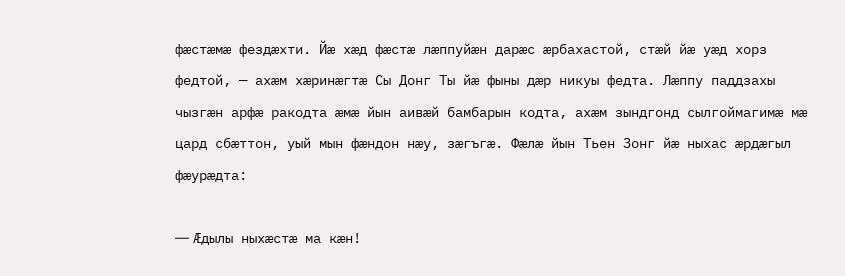фæстæмæ фездæхти. Йæ хæд фæстæ лæппуйæн дарæс æрбахастой, стæй йæ уæд хорз федтой, — ахæм хæринæгтæ Сы Донг Ты йæ фыны дæр никуы федта. Лæппу паддзахы чызгæн арфæ ракодта æмæ йын аивæй бамбарын кодта, ахæм зындгонд сылгоймагимæ мæ цард сбæттон, уый мын фæндон нæу, зæгъгæ. Фæлæ йын Тьен Зонг йæ ныхас æрдæгыл фæурæдта:

— Æдылы ныхæстæ ма кæн!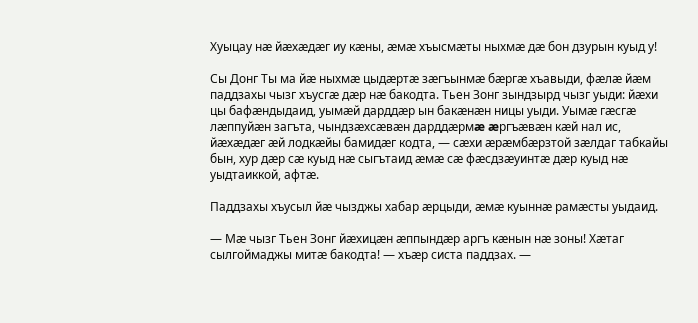Хуыцау нæ йæхæдæг иу кæны, æмæ хъысмæты ныхмæ дæ бон дзурын куыд у!

Сы Донг Ты ма йæ ныхмæ цыдæртæ зæгъынмæ бæргæ хъавыди, фæлæ йæм паддзахы чызг хъусгæ дæр нæ бакодта. Тьен Зонг зындзырд чызг уыди: йæхи цы бафæндыдаид, уымæй дарддæр ын бакæнæн ницы уыди. Уымæ гæсгæ лæппуйæн загъта, чындзæхсæвæн дарддæрмæ æргъæвæн кæй нал ис, йæхæдæг æй лодкæйы бамидæг кодта, — сæхи æрæмбæрзтой зæлдаг табкайы бын, хур дæр сæ куыд нæ сыгътаид æмæ сæ фæсдзæуинтæ дæр куыд нæ уыдтаиккой, афтæ.

Паддзахы хъусыл йæ чызджы хабар æрцыди, æмæ куыннæ рамæсты уыдаид.

— Мæ чызг Тьен Зонг йæхицæн æппындæр аргъ кæнын нæ зоны! Хæтаг сылгоймаджы митæ бакодта! — хъæр систа паддзах. —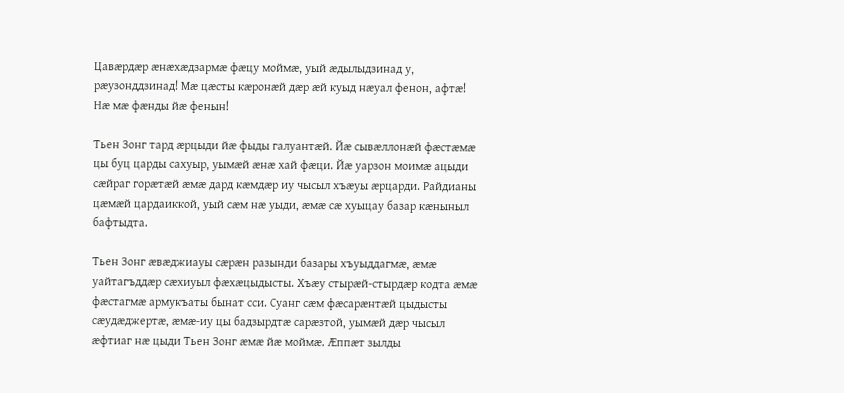Цавæрдæр æнæхæдзармæ фæцу моймæ, уый æдылыдзинад у, рæузонддзинад! Мæ цæсты кæронæй дæр æй куыд нæуал фенон, афтæ! Нæ мæ фæнды йæ фенын!

Тьен Зонг тард æрцыди йæ фыды галуантæй. Йæ сывæллонæй фæстæмæ цы буц царды сахуыр, уымæй æнæ хай фæци. Йæ уарзон моимæ ацыди сæйраг горæтæй æмæ дард кæмдæр иу чысыл хъæуы æрцарди. Райдианы цæмæй цардаиккой, уый сæм нæ уыди, æмæ сæ хуыцау базар кæныныл бафтыдта.

Тьен Зонг æвæджиауы сæрæн разынди базары хъуыддагмæ, æмæ уайтагъддæр сæхиуыл фæхæцыдысты. Хъæу стырæй-стырдæр кодта æмæ фæстагмæ армукъаты бынат сси. Суанг сæм фæсарæнтæй цыдысты сæудæджертæ, æмæ-иу цы бадзырдтæ сарæзтой, уымæй дæр чысыл æфтиаг нæ цыди Тьен Зонг æмæ йæ моймæ. Æппæт зылды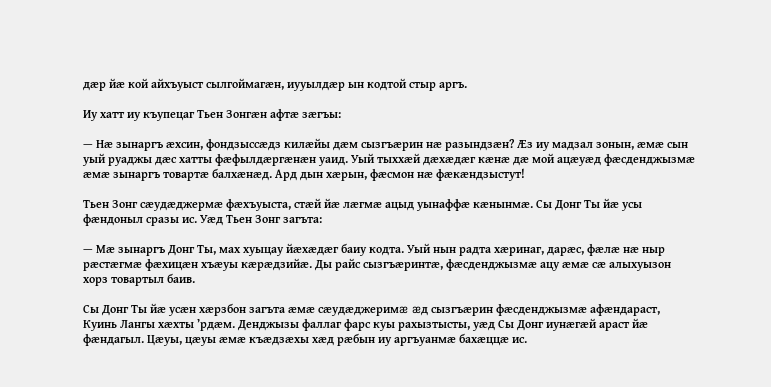дæр йæ кой айхъуыст сылгоймагæн, иууылдæр ын кодтой стыр аргъ.

Иу хатт иу къупецаг Тьен Зонгæн афтæ зæгъы:

— Нæ зынаргъ æхсин, фондзыссæдз килæйы дæм сызгъæрин нæ разындзæн? Æз иу мадзал зонын, æмæ сын уый руаджы дæс хатты фæфылдæргæнæн уаид. Уый тыххæй дæхæдæг кæнæ дæ мой ацæуæд фæсденджызмæ æмæ зынаргъ товартæ балхæнæд. Ард дын хæрын, фæсмон нæ фæкæндзыстут!

Тьен Зонг сæудæджермæ фæхъуыста, стæй йæ лæгмæ ацыд уынаффæ кæнынмæ. Сы Донг Ты йæ усы фæндоныл сразы ис. Уæд Тьен Зонг загъта:

— Мæ зынаргъ Донг Ты, мах хуыцау йæхæдæг баиу кодта. Уый нын радта хæринаг, дарæс, фæлæ нæ ныр рæстæгмæ фæхицæн хъæуы кæрæдзийæ. Ды райс сызгъæринтæ, фæсденджызмæ ацу æмæ сæ алыхуызон хорз товартыл баив.

Сы Донг Ты йæ усæн хæрзбон загъта æмæ сæудæджеримæ æд сызгъæрин фæсденджызмæ афæндараст, Куинь Лангы хæхты ’рдæм. Денджызы фаллаг фарс куы рахызтысты, уæд Сы Донг иунæгæй араст йæ фæндагыл. Цæуы, цæуы æмæ къæдзæхы хæд рæбын иу аргъуанмæ бахæццæ ис.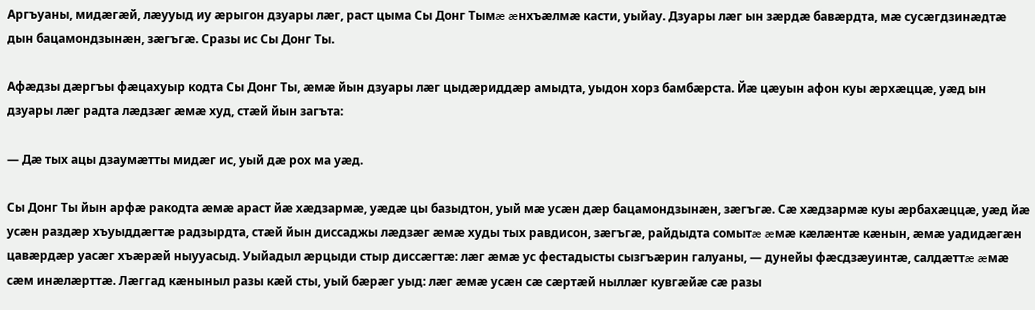Аргъуаны, мидæгæй, лæууыд иу æрыгон дзуары лæг, раст цыма Сы Донг Тымæ æнхъæлмæ касти, уыйау. Дзуары лæг ын зæрдæ бавæрдта, мæ сусæгдзинæдтæ дын бацамондзынæн, зæгъгæ. Сразы ис Сы Донг Ты.

Афæдзы дæргъы фæцахуыр кодта Сы Донг Ты, æмæ йын дзуары лæг цыдæриддæр амыдта, уыдон хорз бамбæрста. Йæ цæуын афон куы æрхæццæ, уæд ын дзуары лæг радта лæдзæг æмæ худ, стæй йын загъта:

— Дæ тых ацы дзаумæтты мидæг ис, уый дæ рох ма уæд.

Сы Донг Ты йын арфæ ракодта æмæ араст йæ хæдзармæ, уæдæ цы базыдтон, уый мæ усæн дæр бацамондзынæн, зæгъгæ. Сæ хæдзармæ куы æрбахæццæ, уæд йæ усæн раздæр хъуыддæгтæ радзырдта, стæй йын диссаджы лæдзæг æмæ худы тых равдисон, зæгъгæ, райдыдта сомытæ æмæ кæлæнтæ кæнын, æмæ уадидæгæн цавæрдæр уасæг хъæрæй ныууасыд. Уыйадыл æрцыди стыр диссæгтæ: лæг æмæ ус фестадысты сызгъæрин галуаны, — дунейы фæсдзæуинтæ, салдæттæ æмæ сæм инæлæрттæ. Лæггад кæныныл разы кæй сты, уый бæрæг уыд: лæг æмæ усæн сæ сæртæй ныллæг кувгæйæ сæ разы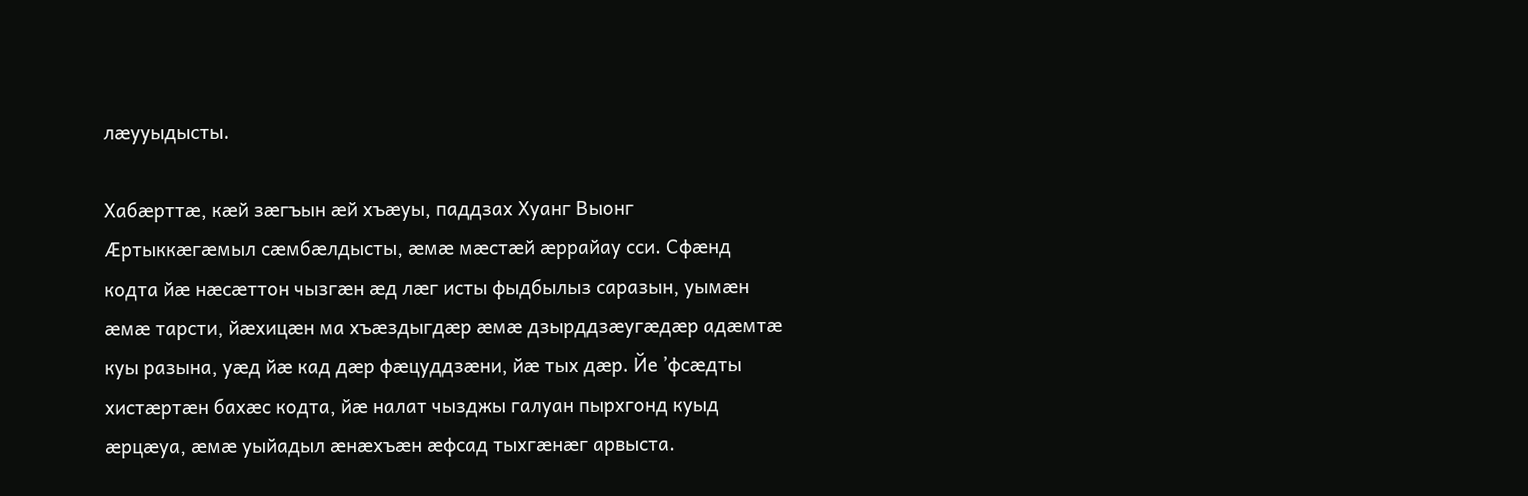лæууыдысты.

Хабæрттæ, кæй зæгъын æй хъæуы, паддзах Хуанг Выонг Æртыккæгæмыл сæмбæлдысты, æмæ мæстæй æррайау сси. Сфæнд кодта йæ нæсæттон чызгæн æд лæг исты фыдбылыз саразын, уымæн æмæ тарсти, йæхицæн ма хъæздыгдæр æмæ дзырддзæугæдæр адæмтæ куы разына, уæд йæ кад дæр фæцуддзæни, йæ тых дæр. Йе ’фсæдты хистæртæн бахæс кодта, йæ налат чызджы галуан пырхгонд куыд æрцæуа, æмæ уыйадыл æнæхъæн æфсад тыхгæнæг арвыста.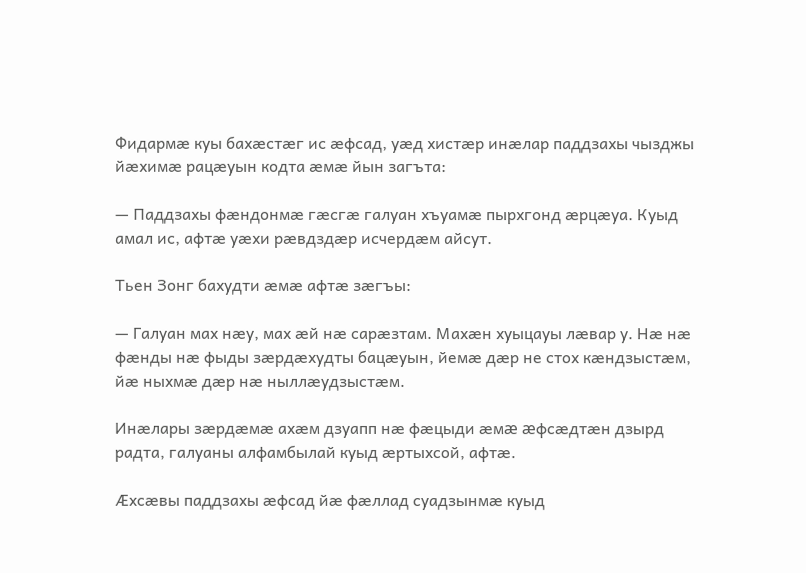Фидармæ куы бахæстæг ис æфсад, уæд хистæр инæлар паддзахы чызджы йæхимæ рацæуын кодта æмæ йын загъта:

— Паддзахы фæндонмæ гæсгæ галуан хъуамæ пырхгонд æрцæуа. Куыд амал ис, афтæ уæхи рæвдздæр исчердæм айсут.

Тьен Зонг бахудти æмæ афтæ зæгъы:

— Галуан мах нæу, мах æй нæ сарæзтам. Махæн хуыцауы лæвар у. Нæ нæ фæнды нæ фыды зæрдæхудты бацæуын, йемæ дæр не стох кæндзыстæм, йæ ныхмæ дæр нæ ныллæудзыстæм.

Инæлары зæрдæмæ ахæм дзуапп нæ фæцыди æмæ æфсæдтæн дзырд радта, галуаны алфамбылай куыд æртыхсой, афтæ.

Æхсæвы паддзахы æфсад йæ фæллад суадзынмæ куыд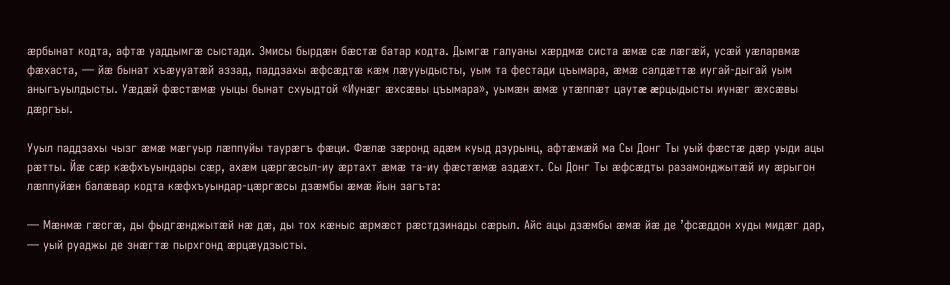æрбынат кодта, афтæ уаддымгæ сыстади. Змисы бырдæн бæстæ батар кодта. Дымгæ галуаны хæрдмæ систа æмæ сæ лæгæй, усæй уæларвмæ фæхаста, — йæ бынат хъæууатæй аззад, паддзахы æфсæдтæ кæм лæууыдысты, уым та фестади цъымара, æмæ салдæттæ иугай-дыгай уым аныгъуылдысты. Уæдæй фæстæмæ уыцы бынат схуыдтой «Иунæг æхсæвы цъымара», уымæн æмæ утæппæт цаутæ æрцыдысты иунæг æхсæвы дæргъы.

Ууыл паддзахы чызг æмæ мæгуыр лæппуйы таурæгъ фæци. Фæлæ зæронд адæм куыд дзурынц, афтæмæй ма Сы Донг Ты уый фæстæ дæр уыди ацы рæтты. Йæ сæр кæфхъуындары сæр, ахæм цæргæсыл-иу æртахт æмæ та-иу фæстæмæ аздæхт. Сы Донг Ты æфсæдты разамонджытæй иу æрыгон лæппуйæн балæвар кодта кæфхъуындар-цæргæсы дзæмбы æмæ йын загъта:

— Мæнмæ гæсгæ, ды фыдгæнджытæй нæ дæ, ды тох кæныс æрмæст рæстдзинады сæрыл. Айс ацы дзæмбы æмæ йæ де ’фсæддон худы мидæг дар, — уый руаджы де знæгтæ пырхгонд æрцæудзысты.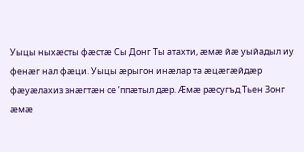Уыцы ныхæсты фæстæ Сы Донг Ты атахти, æмæ йæ уыйадыл иу фенæг нал фæци. Уыцы æрыгон инæлар та æцæгæйдæр фæуæлахиз знæгтæн се ’ппæтыл дæр. Æмæ рæсугъд Тьен Зонг æмæ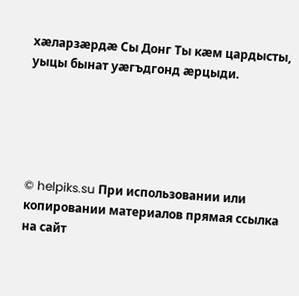хæларзæрдæ Сы Донг Ты кæм цардысты, уыцы бынат уæгъдгонд æрцыди.





© helpiks.su При использовании или копировании материалов прямая ссылка на сайт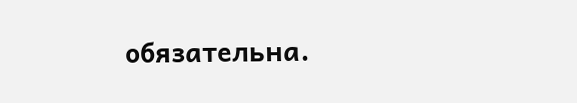обязательна.